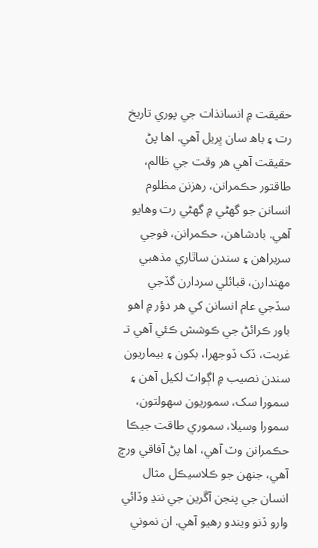حقيقت ۾ انسانذات جي پوري تاريخ رت ۽ باھ سان ڀريل آھي. اھا پڻ حقيقت آھي ھر وقت جي ظالم، طاقتور حڪمرانن، رھزنن مظلوم انسانن جو گھڻي ۾ گهڻي رت وھايو آھي. بادشاھن، حڪمرانن، فوجي سربراھن ۽ سندن ساٿاري مذھبي مھندارن، قبائلي سردارن گڏجي سڏجي عام انسانن کي ھر دؤر ۾ اھو باور ڪرائڻ جي ڪوشش ڪئي آھي تـ غربت، ڏک ڏوجھرا، بکون ۽ بيماريون سندن نصيب ۾ اڳواٽ لکيل آھن ۽ سمورا سک، سموريون سھولتون، سمورا وسيلا، سموري طاقت جيڪا حڪمرانن وٽ آھي، اھا پڻ آفاقي ورڇ آھي، جنھن جو ڪلاسيڪل مثال انسان جي پنجن آڱرين جي ننڍ وڏائي وارو ڏنو ويندو رھيو آھي. ان نموني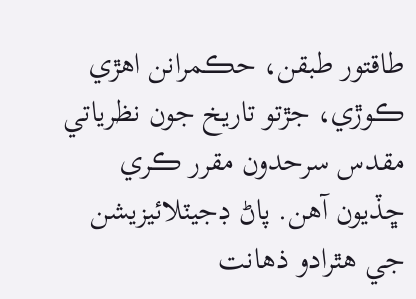طاقتور طبقن، حڪمرانن اھڙي ڪوڙي، جڙتو تاريخ جون نظرياتي مقدس سرحدون مقرر ڪري ڇڏيون آھن. پاڻ ڊجيٽلائيزيشن جي ھٿرادو ذھانت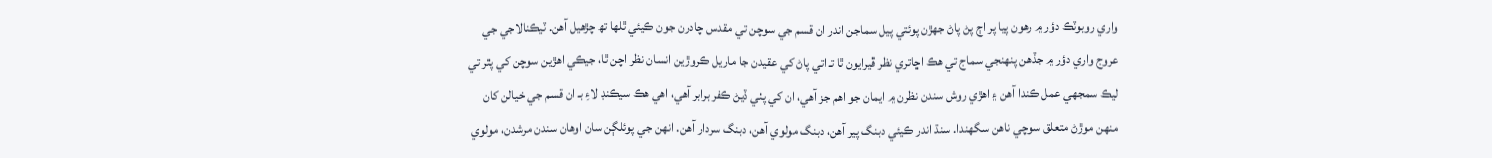واري روبوٽڪ دؤر ۾ رھون پيا پر اڄ پڻ پاڻ جھڙن پوئتي پيل سماجن اندر ان قسم جي سوچن تي مقدس چادرن جون ڪيئي ٿلھا تھ چڙھيل آھن. ٽيڪنالاجي جي عروج واري دؤر ۾ جڏھن پنھنجي سماج تي ھڪ اڇاتري نظر ڦيرايون ٿا تـ اتي پاڻ کي عقيدن جا ماريل ڪروڙين انسان نظر اچن ٿا، جيڪي اھڙين سوچن کي پٿر تي ليڪ سمجھي عمل ڪندا آھن ۽ اھڙي روش سندن نظرن ۾ ايمان جو اھم جز آھي، ان کي پٺي ڏيڻ ڪفر برابر آھي، اھي ھڪ سيڪنڊ لاءِ بـ ان قسم جي خيالن کان منھن موڙڻ متعلق سوچي ناھن سگھندا. سنڌ اندر ڪيئي دبنگ پير آھن، دبنگ مولوي آھن، دبنگ سردار آھن. انھن جي پوئلڳن سان اوھان سندن مرشدن، مولوي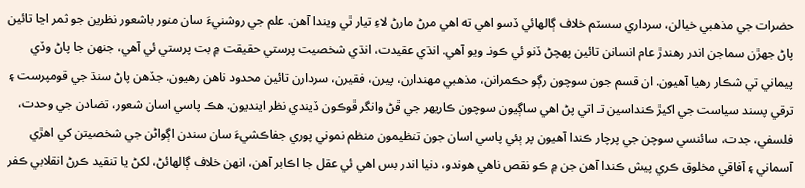حضرات جي مذھبي خيالن، سرداري سسٽم خلاف ڳالھائي ڏسو اھي ته اھي مرڻ مارڻ لاءِ تيار ٿي ويندا آھن. علم جي روشنيءَ سان منور باشعور نظرين جو ثمر اڃا تائين پاڻ جھڙن سماجن اندر رھندڙ عام انسانن تائين پھچڻ ڏنو ئي ڪونـ ويو آھي. انڌي عقيدت، انڌي شخصيت پرستي حقيقت ۾ بت پرستي ئي آھي، جنھن جا پاڻ وڏي پيماني تي شڪار رھيا آھيون. ان قسم جون سوچون رڳو حڪمرانن، مذھبي مھندارن، پيرن، فقيرن، سردارن تائين محدود ناھن رھيون. جڏھن پاڻ سنڌ جي قومپرست ۽ ترقي پسند سياست جي اکيڙ ڪنداسين تـ اتي پڻ اھي ساڳيون سوچون ڪاريھر جي ڦڻ وانگر ڦوڪون ڏيندي نظر اينديون. ھڪ پاسي اسان شعور، تضادن جي وحدت، فلسفي، جدت، سائنسي سوچن جي پرچار ڪندا آھيون پر ٻئي پاسي اسان جون تنظيمون منظم نموني پوري جفاڪشيءَ سان سندن اڳواڻن جي شخصيتن کي اھڙي آسماني ۽ آفاقي مخلوق ڪري پيش ڪندا آھن جن ۾ ڪو نقص ناھي ھوندو، دنيا اندر بس اھي ئي عقل جا اڪابر آھن، انھن خلاف ڳالھائڻ، لکڻ يا تنقيد ڪرڻ انقلابي ڪفر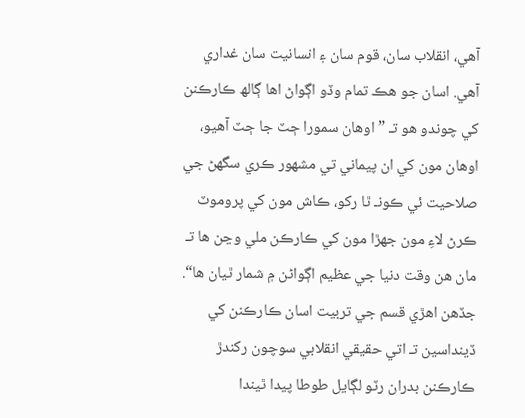آھي، انقلاب سان، قوم سان ۽ انسانيت سان غداري آھي. اسان جو ھڪ تمام وڏو اڳواڻ اھا ڳالھ ڪارڪنن کي چوندو ھو تـ ”اوھان سمورا ڄٽ جا ڄٽ آھيو، اوھان مون کي ان پيماني تي مشھور ڪري سگھڻ جي صلاحيت ئي ڪونـ ٿا رکو، ڪاش مون کي پروموٽ ڪرڻ لاءِ مون جھڙا مون کي ڪارڪن ملي وڃن ھا تـ مان ھن وقت دنيا جي عظيم اڳواڻن ۾ شمار ٿيان ھا“. جڏھن اھڙي قسم جي تربيت اسان ڪارڪنن کي ڏينداسين تـ اتي حقيقي انقلابي سوچون رکندڙ ڪارڪنن بدران رٽو لڳايل طوطا پيدا ٿيندا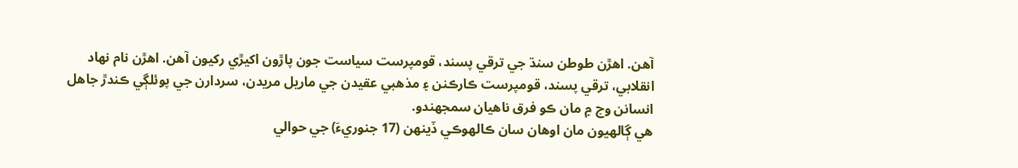آھن. اھڙن طوطن سنڌ جي ترقي پسند، قومپرست سياست جون پاڙون اکيڙي رکيون آھن. اھڙن نام نھاد انقلابي، ترقي پسند، قومپرست ڪارڪنن ۽ مذھبي عقيدن جي ماريل مريدن، سردارن جي پوئلڳي ڪندڙ جاھل انسانن وچ ۾ مان ڪو فرق ناھيان سمجھندو.
ھي ڳالھيون مان اوھان سان ڪالھوڪي ڏينهن (17 جنوريءَ) جي حوالي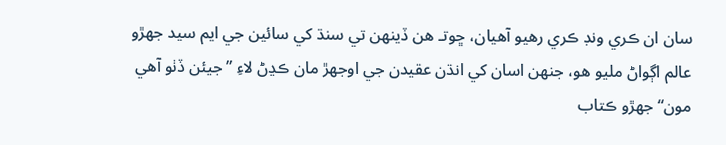سان ان ڪري ونڊ ڪري رھيو آھيان، ڇوتـ ھن ڏينھن تي سنڌ کي سائين جي ايم سيد جھڙو عالم اڳواڻ مليو ھو، جنھن اسان کي انڌن عقيدن جي اوجھڙ مان ڪڍڻ لاءِ ”جيئن ڏٺو آھي مون“ جھڙو ڪتاب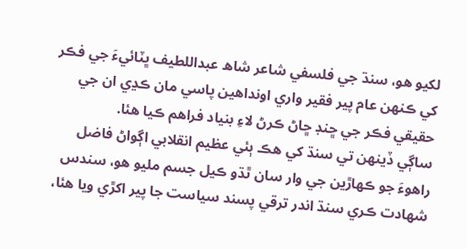لکيو ھو، سنڌ جي فلسفي شاعر شاھ عبداللطيف ڀٽائيءَ جي فڪر کي ڪنھن عام پير فقير واري اونداھين پاسي مان ڪڍي ان جي حقيقي فڪر جي ڇنڊ ڇاڻ ڪرڻ لاءِ بنياد فراھم ڪيا ھئا.
ساڳي ڏينھن تي سنڌ کي ھڪ ٻئي عظيم انقلابي اڳواڻ فاضل راھوءَ جو ڪھاڙين جي وار سان ٿڌو ڪيل جسم مليو ھو، سندس شھادت ڪري سنڌ اندر ترقي پسند سياست جا پير اکڙي ويا ھئا،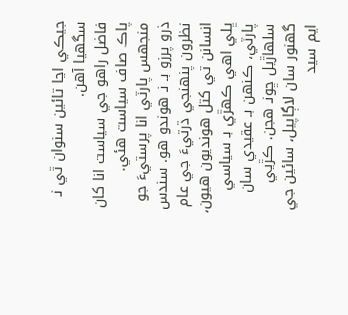جيڪي اڃا تائين سنوان ٿي نـ سگھيا آھن.
فاضل راھو جي سياست انا کان پاڪ صاف سياست ھئي. منجھس پارٽي انا پرستيءَ جو ذرو پرزو بـ نـ ھوندو ھو. سندس نظرون پنھنجي ڌرتيءَ جي عام انسانن تي کتل ھونديون ھيون، ڀلي اھي ڪھڙي بـ سياسي پارٽي، ڪنھن بـ عقيدي سان سلھاڙيل ڇونـ ھجن. ڪڙيي گھنور سان لاڳاپيل، سائين جي ايم سيد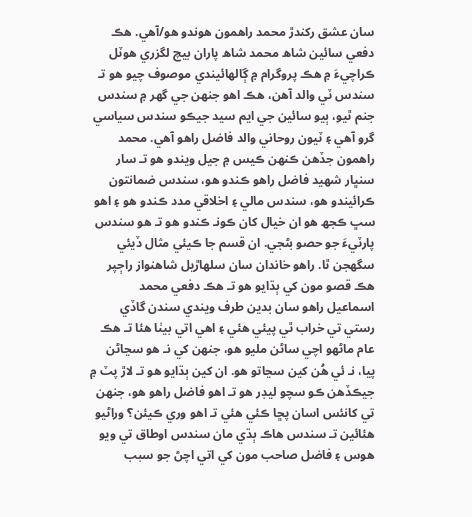سان عشق رکندڙ محمد راھمون ھوندو ھو/آھي. ھڪ دفعي سائين شاھ محمد شاھ پاران بيچ لگزري ھوٽل ڪراچيءَ ۾ ھڪ پروگرام ۾ ڳالھائيندي موصوف چيو ھو تـ سندس ٽي والد آھن، ھڪ اھو جنھن جي گھر ۾ سندس جنم ٿيو، ٻيو سائين جي ايم سيد جيڪو سندس سياسي گرو آھي ۽ ٽيون روحاني والد فاضل راھو آھي. محمد راھمون جڏھن ڪنھن ڪيس ۾ جيل ويندو ھو تـ سار سنڀار شھيد فاضل راھو ڪندو ھو، سندس ضمانتون ڪرائيندو ھو، سندس مالي ۽ اخلاقي مدد ڪندو ھو ۽ اھو سڀ ڪجھ ھو ان خيال کان ڪونـ ڪندو ھو تـ ھو سندس پارٽيءَ جو حصو بڻجي. ان قسم جا ڪيئي مثال ڏيئي سگھجن ٿا. راھو خاندان سان سلھاڙيل شاھنواز راڄپر ھڪ قصو مون کي ٻڌايو ھو تـ ھڪ دفعي محمد اسماعيل راھو سان بدين طرف ويندي سندن گاڏي رستي تي خراب ٿي پيئي ھئي ۽ اھي اتي بيٺا ھئا تـ ھڪ عام ماڻھو اچي ساڻن مليو ھو، جنھن کي نـ ھو سڃاڻن پيا، نـ ئي ھُن کين سڃاتو ھو. ان کين ٻڌايو ھو تـ لاڙ پٽ ۾ جيڪڏھن ڪو سچو ليڊر ھو تـ اھو فاضل راھو ھو، جنھن تي کانئس اسان پڇا ڪئي ھئي تـ اھو وري ڪيئن؟ وراڻيو ھئائين تـ سندس ھاڪ ٻڌي مان سندس اوطاق تي ويو ھوس ۽ فاضل صاحب مون کي اتي اچڻ جو سبب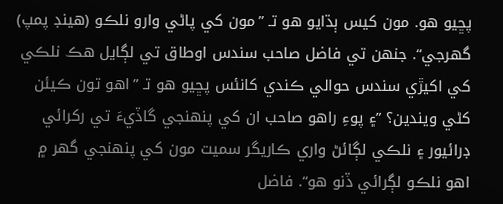پڇيو ھو. مون کيس ٻڌايو ھو تـ ”مون کي پاڻي وارو نلڪو (ھينڊ پمپ) گھرجي“. جنھن تي فاضل صاحب سندس اوطاق تي لڳايل ھڪ نلڪي کي اکيڙي سندس حوالي ڪندي کانئس پڇيو ھو تـ ”اھو تون ڪيئن کڻي ويندين؟ ”۽ پوءِ راھو صاحب ان کي پنھنجي گاڏيءَ تي رکرائي ڊرائيور ۽ نلڪي لڳائڻ واري ڪاريگر سميت مون کي پنھنجي گھر ۾ اھو نلڪو لڳرائي ڏنو ھو“. فاضل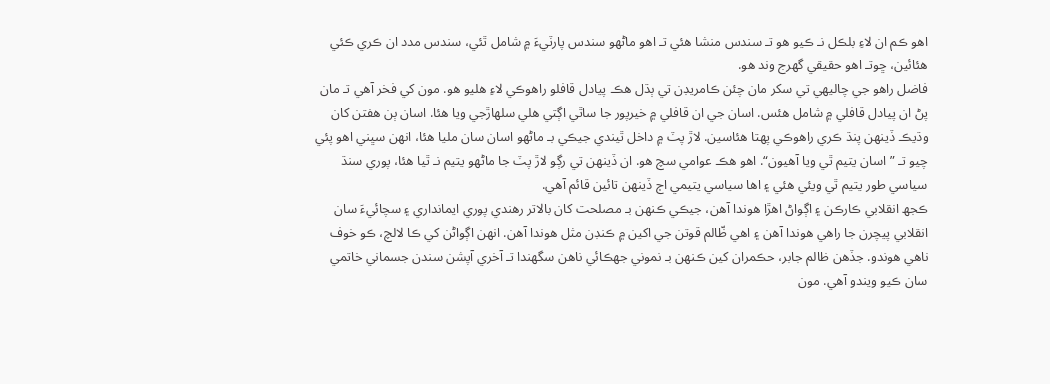اھو ڪم ان لاءِ بلڪل نـ ڪيو ھو تـ سندس منشا ھئي تـ اھو ماڻھو سندس پارٽيءَ ۾ شامل ٿئي، سندس مدد ان ڪري ڪئي ھئائين، ڇوتـ اھو حقيقي گھرج وند ھو.
فاضل راھو جي چاليھي تي سکر مان چئن ڪامريڊن تي ٻڌل ھڪ پيادل قافلو راھوڪي لاءِ ھليو ھو. مون کي فخر آھي تـ مان پڻ ان پيادل قافلي ۾ شامل ھئس. اسان جي ان قافلي ۾ خيرپور جا ساٿي اڳتي ھلي سلھاڙجي ويا ھئا. اسان ٻن ھفتن کان وڌيڪ ڏينھن پنڌ ڪري راھوڪي پھتا ھئاسين. لاڙ پٽ ۾ داخل ٿيندي جيڪي بـ ماڻھو اسان سان مليا ھئا، انھن سڀني اھو پئي چيو تـ ”اسان يتيم ٿي ويا آھيون“. اھو ھڪ عوامي سچ ھو. ان ڏينھن تي رڳو لاڙ پٽ جا ماڻھو يتيم نـ ٿيا ھئا، پوري سنڌ سياسي طور يتيم ٿي ويئي ھئي ۽ اھا سياسي يتيمي اڄ ڏينھن تائين قائم آھي.
ڪجھ انقلابي ڪارڪن ۽ اڳواڻ اھڙا ھوندا آھن، جيڪي ڪنھن بـ مصلحت کان بالاتر رھندي پوري ايمانداري ۽ سچائيءَ سان انقلابي پيچرن جا راھي ھوندا آھن ۽ اھي ظّالم قوتن جي اکين ۾ ڪنڊن مثل ھوندا آھن. انھن اڳواڻن کي ڪا لالچ، ڪو خوف ناھي ھوندو. جڏھن ظالم جابر، حڪمران کين ڪنھن بـ نموني جھڪائي ناھن سگھندا تـ آخري آپشن سندن جسماني خاتمي سان ڪيو ويندو آھي. مون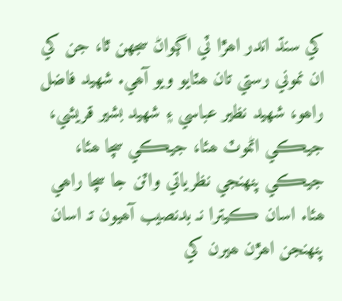کي سنڌ اندر اھڙا ٽي اڳواڻ سجھن ٿا، جن کي ان نموني رستي تان ھٽايو ويو آھي. شھيد فاضل راھو، شھيد نظير عباسي ۽ شھيد بشير قريشي، جيڪي اڻموٽ ھئا، جيڪي سچا ھئا، جيڪي پنھنجي نظرياتي واٽن جا سچا راھي ھئا. اسان ڪيترا نـ بدنصيب آھيون تـ اسان پنھنجن اھڙن ھيرن کي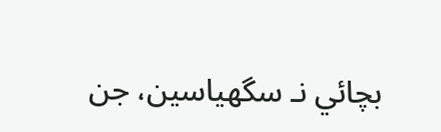بچائي نـ سگھياسين، جن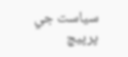سياست جي پرپيچ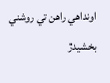اونداھي راھن تي روشني بخشيدڙ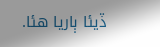ڏيئا ٻاريا ھئا.